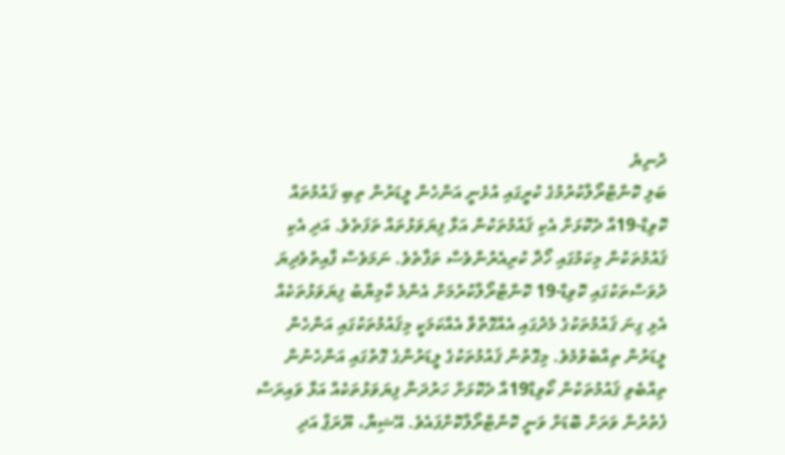ދުނިޔެ
ބަލި ކޮންޓްރޯލްކުރުމުގެ ކުރީގައި އުޅެނީ އަންހެން ލީޑަރުން ތިބި ޤައުމުތައް
ކޮވިޑް-19އާ ދެކޮޅަށް އެކި ޤައުމުތަކުން އަޅާ ފިޔަވަޅުތައް ތަފަތެވެ. އަދި އެކި ޤައުމުތަކުން މިކަމުގައި ހޯދާ ކުރިއެރުންވެސް ތަފާތެވެ. ނަމަވެސް ފާއިތުވެދިޔަ ދުވަސްތަކުގައި ކޮވިޑް-19 ކޮންޓްރޯލްކުރުމަށް އެންމެ ކާމިޔާބު ފިޔަވަޅުތަކެއް އެޅި ގިނަ ޤައުމުތަކުގެ މެދުގައި އެއްގޮތްވާ އެއްކަމަކީ މިޤައުމުތަކުގައި އަންހެން ލީޑަރުން ތިއްބެވުމެވެ. މިގޮތުން ޤައުމުތަކުގެ ލީޑަރުންގެ ގޮތުގައި އަންހެނުން ތިއްބެވި ޤައުމުތަކުން ކޯވިޑް19އާ ދެކޮޅަށް ހަރުދަނާ ފިޔަވަޅުތަކެއް އަޅާ ވައިރަސް ފެތުރުން ވަރަށް ބޮޑަށް ވަނީ ކޮންޓްރޯލްކޮށްފައެވެ. އޭޝިޔާ، ޔޫރަޕް އަދި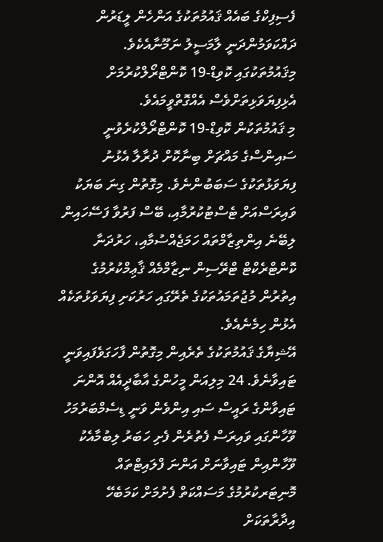ފެސިފިކްގެ ބައެއް ޤައުމުތަކުގެ އަންހެން ލީޑަރުން ދައްކަވަމުންދަނީ ލާމަސީލު ނަމޫނާއެކެވެ.
މިޤައުމުތަކުގައި ކޮވިޑް-19 ކޮންޓްރޯލްކުރުމަށް އެޅިފިޔަވަޅިތަށްވެސް އެއްގޮތްވީމައެވެ.
މި ޤައުމުތަކުން ކޮވިޑް-19 ކޮންޓްރޯލްކުރެވުނީ ސައިންސްގެ މައްޗަށް ބިނާކޮށް ދުރާލާ އެޅުނު ފިޔަވަޅުތަކުގެ ސަބަބުންނެވެ. މިގޮތުން ގިނަ ބަޔަކު ވައިރަސްއަށް ޓެސްޓުކުރުމާއި، ބޭސް ފަރުވާ ފަސޭހައިން ލިބޭނެ އިންތިޒާމްތައް ހަމަޖެއްސުމާއި، ހަރުދަނާ ކޮންޓްރެކްޓް ޓްރޭސިން ނިޒާމްމެއް ޤާޢިމްކުރުމުގެ އިތުރުން މުޖުތަމައުތަކުގެ ތެރޭގައި ހަރުކަށި ފިޔަވަޅުތަކެއް އެޅުން ހިމެނެއެވެ.
އޭޝިޔާގެ ޤައުމުތަކުގެ ތެރެއިން މިގޮތުން ފާހަގަވެފައިވަނީ ޓައިވާނެވެ. 24 މިލިއަން މީހުންގެ އާބާދީއެއް އޮންނަ ޓައިވާންގެ ރައީސް ސައި އިންވެން ވަނީ ޑިސެމްބަރުމަހު ވޫހާންގައި ވައިރަސް ފެތުރެން ފެށި ހަބަރު ލިބުމާއެކު ވޫހާންއިން ޓައިވާނަށް އަންނަ ފްލައިޓްތައް މޮނިޓަރކުރުމުގެ މަސައްކަތް ފެށުމަށް ކަމަބެހޭ އިދާރާތަކަށް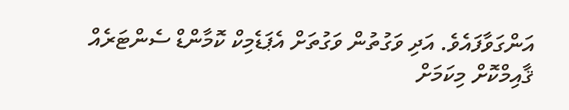އަންގަވާފައެވެ. އަދި ވަގުތުން ވަގުތަށް އެޕަޑެމިކް ކޮމާންޑް ސެންޓަރެއް ޤާއިމްކޮށް މިކަމަށް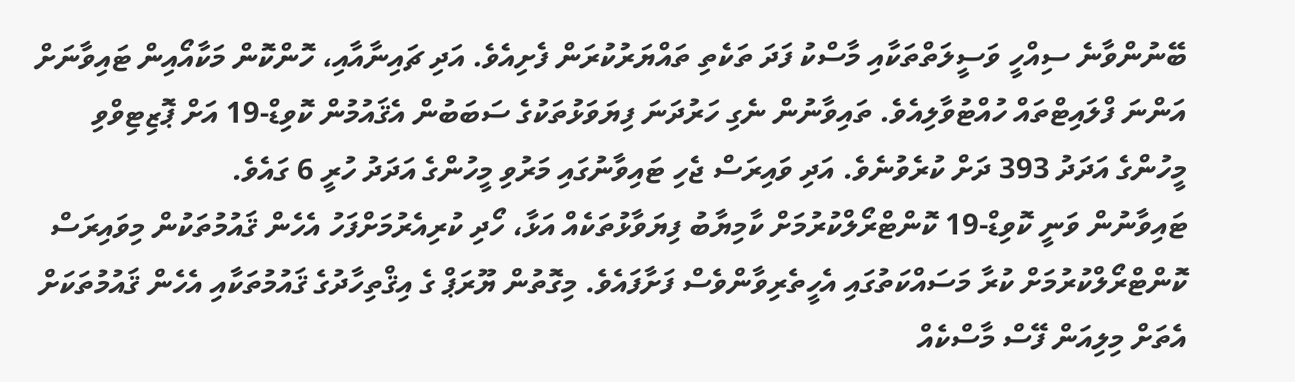ބޭނުންވާނެ ސިއްހީ ވަސީލަތްތަކާއި މާސްކު ފަދަ ތަކެތި ތައްޔަރުކުރަން ފެށިއެވެ. އަދި ޗައިނާއާއި، ހޮންކޮން މަކާއޯއިން ޓައިވާނަށް އަންނަ ފްލައިޓްތައް ހުއްޓުވާލިއެވެ. ތައިވާނުން ނެގި ހަރުދަނަ ފިޔަވަޅުތަކުގެ ސަބަބުން އެޤައުމުން ކޮވިޑް-19 އަށް ޕޮޒިޓިވްވި މީހުންގެ އަދަދު 393 ދަށް ކުރެވުނެވެ. އަދި ވައިރަސް ޖެހި ޓައިވާނުގައި މަރުވި މީހުންގެ އަދަދު ހުރީ 6 ގައެވެ.
ޓައިވާނުން ވަނީ ކޮވިޑް-19 ކޮންޓްރޯލްކުރުމަށް ކާމިޔާބު ފިޔަވާޅުތަކެއް އަޅާ، ހޯދި ކުރިއެރުމަށްފަހު އެހެން ޤައުމުތަކުން މިވައިރަސް ކޮންޓްރޯލްކުރުމަށް ކުރާ މަސައްކަތުގައި އެހީތެރިވާންވެސް ފަށާފައެވެ. މިގޮތުން ޔޫރަޕް ގެ އިޤްތިހާދުގެ ޤައުމުތަކާއި އެހެން ޤައުމުތަކަށް އެތަށް މިލިއަން ފޭސް މާސްކެއް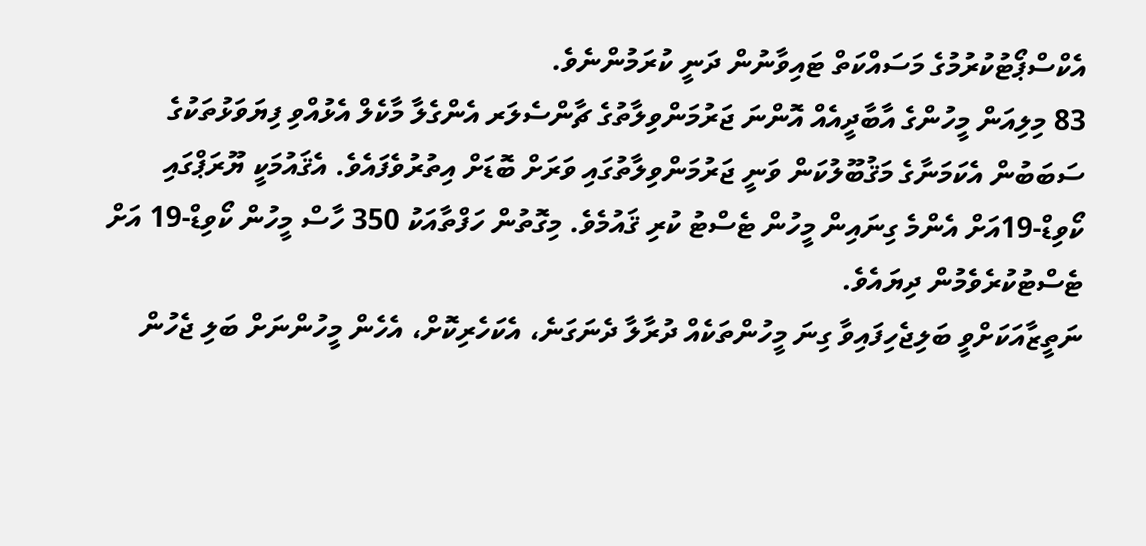އެކްސްޕޯޓުކުރުމުގެ މަސައްކަތް ޓައިވާނުން ދަނީ ކުރަމުންނެވެ.
83 މިލިއަން މީހުންގެ އާބާދީއެއް އޮންނަ ޖަރުމަންވިލާތުގެ ޗާންސެލަރ އެންގެލާ މާކެލް އެޅުއްވި ފިޔަވަޅުތަކުގެ ސަބަބުން އެކަމަނާގެ މަޤުބޫލުކަން ވަނީ ޖަރުމަންވިލާތުގައި ވަރަށް ބޮޑަށް އިތުރުވެފައެވެ. އެޤައުމަކީ ޔޫރަޕްގައި ކޯވިޑް-19އަށް އެންމެ ގިނައިން މީހުން ޓެސްޓު ކުރި ޤައުމެވެ. މިގޮތުން ހަފްތާއަކު 350 ހާސް މީހުން ކޯވިޑް-19 އަށް ޓެސްޓުކުރެވެމުން ދިޔައެވެ.
ނަތީޒާއަކަށްވީ ބަލިޖެހިފައިވާ ގިނަ މީހުންތަކެއް ދުރާލާ ދެނަގަނެ، އެކަހެރިކޮށް، އެހެން މީހުންނަށް ބަލި ޖެހުން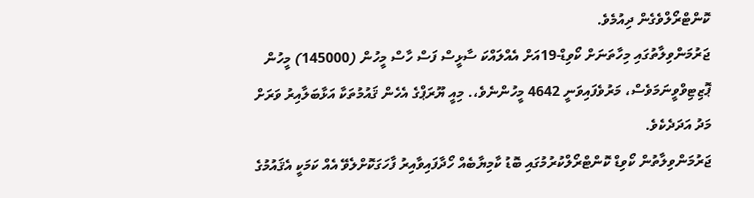ކޮންޓްރޯލްވެގެން ދިއުމެވެ.
ޖަރުމަންވިލާތުގައި މިހާތަނަށް ކޯވިޑް-19އަށް އެއްލައްކަ ސާޅީސް ފަސް ހާސް މީހުން (145000) މީހުން ޕޮޒިޓިވްވީނަމަވެސް، މަރުވެފައިވަނީ 4642 މީހުންނެވެ،. މިއީ ޔޫރަޕްގެ އެހެން ޤައުމުތަކާ އަޅާބަލާއިރު ވަރަށް މަދު އަދަދެކެވެ.
ޖަރުމަންވިލާތުން ކޯވިޑް ކޮންޓްރޯލްކުރުމުގައި ބޮޑު ކާމިޔާބެއް ހޯދާފައިވާއިރު ފާހަގަކޮށްލެވޭ އެއް ކަމަކީ އެޤައުމުގެ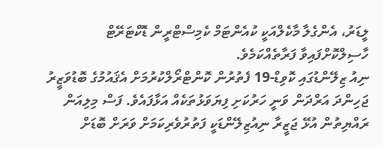ލީޑަރު، އެންގެލާ މާކެލްއަކީ ކުއެންޓަމް ކެމިސްޓްރީން ޑޮކްޓަރޭޓް ހާސިލްކޮށްފައިވާ ފަރާތެއްކަމެވެ.
ނިއު ޒިލޭންޑުގައި ކޮވިޑް-19 ފެތުރުން ކޮންޓްރޯލްކުރުމަށް އެޤައުމުގެ ބޮޑުވަޒީރު ޖަހިންދަ އަރްދަން ވަނީ ހަރުކަށި ފިޔަވަޅުތަކެއް އަޅާފައެވެ. ފަސް މިލިއަން ރައްޔިތުން އުޅޭ ޖަޒީރާ ނިއުޒިލޭންޑަކީ ފަތުރުވެރިކަމަށް ވަރަށް ބޮޑަށް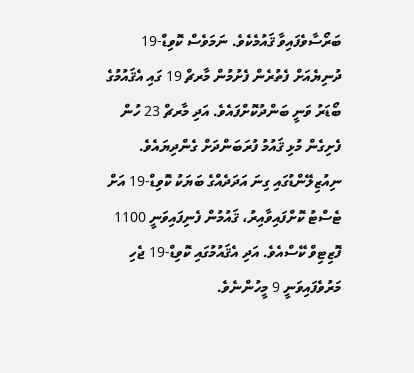ބަރޯސާވެފައިވާ ޤައުމެކެވެ. ނަމަވެސް ކޮވިޑް-19 ދުނިޔެއަށް ފެތުރެން ފެށުމުން މާރޗް 19 ގައި އެޤައުމުގެ ބޯޑަރު ވަނީ ބަންދުކޮށްފައެވެ. އަދި މާރޗް 23 ހުން ފެށިގެން މުޅި ޤައުމު ފުރަބަންދަށް ގެންދިޔައެވެ. ނިއުޒިލޭންޑުގައި ގިނަ އަދަދެއްގެ ބަޔަކު ކޮވިޑް-19 އަށް ޓެސްޓު ކޮށްފައިވާއިރު، ޤައުމުން ފެނިފައިވަނީ 1100 ފޮޒިޓިވް ކޭސްއެވެ. އަދި އެޤައުމުގައި ކޮވިޑް-19 ޖެހި މަރުވެފައިވަނީ 9 މީހުންނެވެ.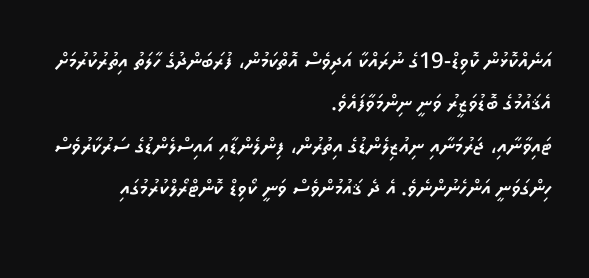އަނެއްކޮޅުން ކޮވިޑް-19ގެ ނުރައްކާ އަދިވެސް އޮތްކަމުން، ފުރަބަންދުގެ ހާލަތު އިތުރުކުރުމަށް އެޤައުމުގެ ބޮޑުވަޒީރު ވަނީ ނިންމަވާފައެވެ.
ޓައިވާނާއި، ޖަރުމަނާއި ނިއުޒިލެންޑުގެ އިތުރުން، ފިންލެންޑާއި އައިސްލެންޑުގެ ސަރުކާރުވެސް ހިންގަވަނީ އަންހެނުންނެވެ. އެ ދެ ޤައުމުންވެސް ވަނީ ކޯވިޑް ކޮންޓްރޯލްކުރުމުގައި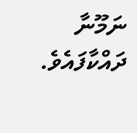ނަމޫނާ ދައްކާފައެވެ.